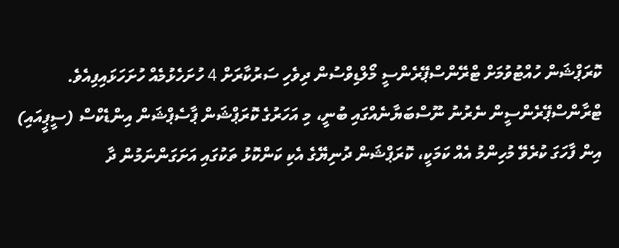ކޮރަޕްޝަން ހުއްޓުވުމަށް ޓްރޭންސްޕޭރެންސީ މޯލްޑިވްސުން ދިވެހި ސަރުކާރަށް 4 ހުށަހެޅުމެއް ހުށަހަޅައިފިއެވެ.
ޓްރާންސްޕޭރެންސީން ނެރުނު ނޫސްބަޔާނެއްގައި ބުނީ، މި އަހަރުގެ ކޮރަޕްޝަން ޕާސެޕްޝަން އިންޑެކްސް (ސީޕީއައި) އިން ފާހަގަ ކުރެވޭ މުހިންމު އެއް ކަމަކީ، ކޮރަޕްޝަން ދުނިޔޭގެ އެކި ކަންކޮޅު ތަކުގައި އަށަގަންނަމުން ދާ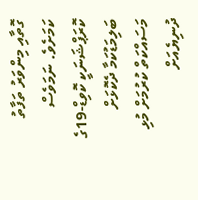ގޮތާއި މިންވަރު ތަފާތު ކަމަށެވެ. ނަމަވެސް ކޮރަޕްޝަނަކީ ކޮވިޑް-19ގެ ބަލިމަޑުކަމާ ދެކޮޅަށް މަސައްކަތް ކުރުމަށް މުޅި ދުނިޔެއަށް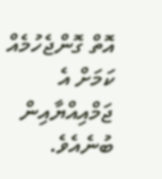އޮތް ގޮންޖެހުމެއް ކަމަށް އެ ޖަމްއިއްޔާއިން ބުނެއެވެ.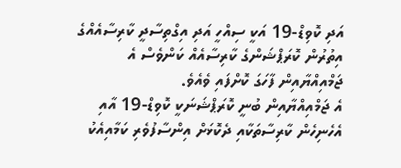އަދި ކޮވިޑް-19 އަކީ ސިއްހީ އަދި އިގްތިސާދީ ކާރިސާއެއްގެ އިތުރުން ކޮރަޕްޝަންގެ ކާރިސާއެއް ކަންވެސް އެ ޖަމްއިއްޔާއިން ފާހަގަ ކޮށްފައި ވެއެވެ.
އެ ޖަމްއިއްޔާއިން ބުނީ ކޮރަޕްޝަނަކީ ކޮވިޑް-19 އާއި އެހެނިހެން ކާރިސާތަކާއި ދެކޮޅަށް އިންސާފުވެރި ކަމާއިއެކު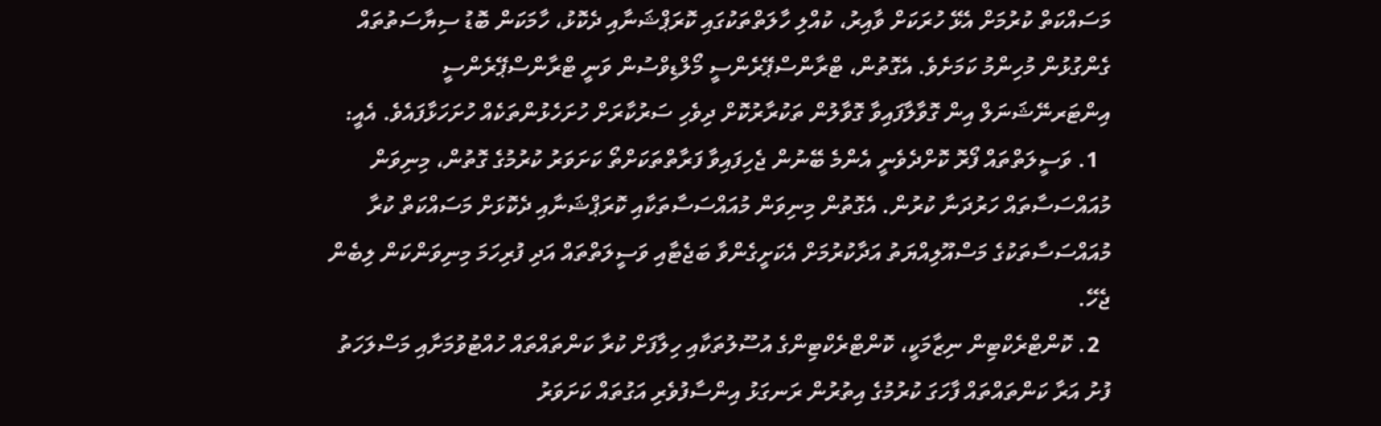މަސައްކަތް ކުރުމަށް އެޅޭ ހުރަކަށް ވާއިރު، ކުއްލި ހާލަތްތަކުގައި ކޮރަޕްޝަނާއި ދެކޮޅު، ހާމަކަން ބޮޑު ސިޔާސަތުތައް ގެންގުޅުން މުހިންމު ކަމަށެވެ. އެގޮތުން، ޓްރާންސްޕޭރެންސީ މޯލްޑިވްސުން ވަނީ ޓްރާންސްޕޭރެންސީ އިންޓަރނޭޝަނަލް އިން ގޮވާލާފައިވާ ގޮވާލުން ތަކުރާރުކޮށް ދިވެހި ސަރުކާރަށް ހުށަހެޅުންތަކެއް ހުށަހަޅާފައެވެ. އެއީ:
  1. ވަސީލަތްތައް ފޯރޮ ކޮށްދެވެނީ އެންމެ ބޭނުން ޖެހިފައިވާ ފަރާތްތަކަށްތޯ ކަށަވަރު ކުރުމުގެ ގޮތުން، މިނިވަން މުއައްސަސާތައް ހަރުދަނާ ކުރުން. އެގޮތުން މިނިވަން މުއައްސަސާތަކާއި ކޮރަޕްޝަނާއި ދެކޮޅަށް މަސައްކަތް ކުރާ މުއައްސަސާތަކުގެ މަސްއޫލިއްޔަތު އަދާކުރުމަށް އެކަށީގެންވާ ބަޖެޓާއި ވަސީލަތްތައް އަދި ފުރިހަމަ މިނިވަންކަން ލިބެން ޖެހޭ.
  2. ކޮންޓްރެކްޓިން ނިޒާމަކީ، ކޮންޓްރެކްޓިންގެ އުސޫލުތަކާއި ހިލާފަށް ކުރާ ކަންތައްތައް ހުއްޓުވުމަށާއި މަސްލަހަތު ފުށު އަރާ ކަންތައްތައް ފާހަގަ ކުރުމުގެ އިތުރުން ރަނގަޅު އިންސާފުވެރި އަގުތައް ކަށަވަރު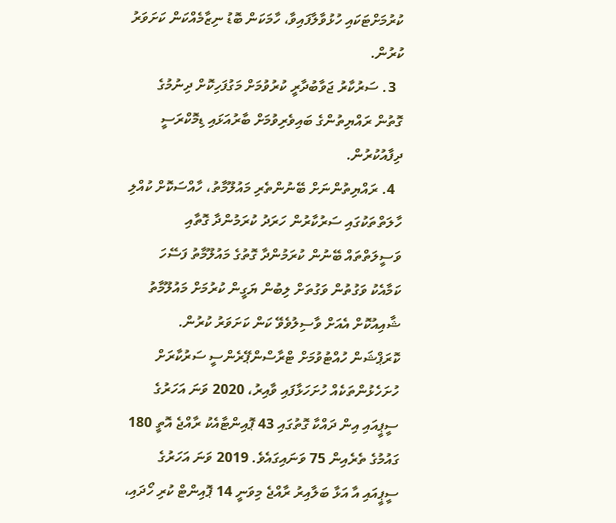ކުރުމަށްޓަކައި ހުޅުވާލާފައިވާ، ހާމަކަން ބޮޑު ނިޒާމެއްކަން ކަށަވަރު ކުރުން.
  3. ސަރުކާރު ޖަވާބުދާރީ ކުރުވުމަށް މަގުފަހިކޮށް ދިނުމުގެ ގޮތުން ރައްޔިތުންގެ ބައިވެރިވުމަށް ބާރުއަޅައި ޑިމޮކްރަސީ ދިފާއުކުރުން.
  4. ރައްޔިތުންނަށް ބޭނުންތެރި މައުލޫމާތު، ހާއްސަކޮށް ކުއްލި ހާލަތްތަކުގައި ސަރުކާރުން ހަރަދު ކުރަމުންދާ ގޮތާއި ވަސީލަތްތައް ބޭނުން ކުރަމުންދާ ގޮތުގެ މައުލޫމާތު ފަސޭހަ ކަމާއެކު ވަގުތުން ވަގުތަށް ލިބުން ޔަގީން ކުރުމަށް މައުލޫމާތު ޝާއިއުކޮށް އެއަށް ވާސިލުވެވޭ ކަން ކަށަވަރު ކުރުން.
ކޮރަޕްޝަން ހުއްޓުވުމަށް ޓްރާސްންޕޭރެންސީ ސަރުކާރަށް ހުށަހެޅުންތަކެއް ހުށަހަޅާފައި ވާއިރު، 2020 ވަނަ އަހަރުގެ ސީޕީއައި އިން ދައްކާ ގޮތުގައި 43 ޕޮއިންޓާއެކު ރާއްޖެ އޮތީ 180 ގައުމުގެ ތެރެއިން 75 ވަނައިގައެވެ. 2019 ވަނަ އަހަރުގެ ސީޕީއައި އާ އަޅާ ބަލާއިރު ރާއްޖެ މިވަނީ 14 ޕޮއިންޓް ކުރި ހޯދައި،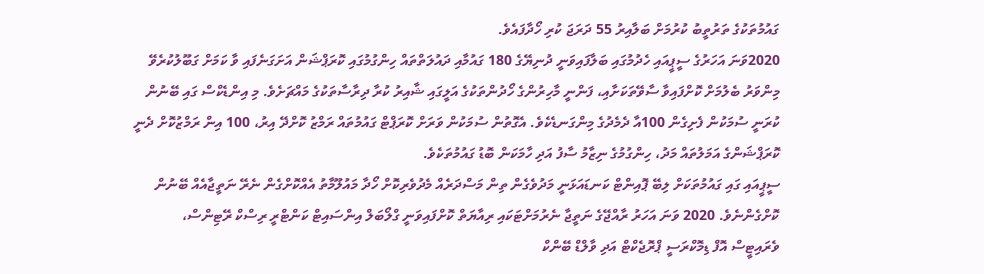ގައުމުތަކުގެ ތަރުތީބު ކުރުމަށް ބަލާއިރު 55 ދަރަޖަ ކުރި ހޯދާފައެވެ.
2020ވަނަ އަހަރުގެ ސީޕީއައި ހެދުމުގައި ބަލާފައިވަނީ ދުނިޔޭގެ 180 ގައުމާއި ދައުލަތްތައް ހިންގުމުގައި ކޮރަޕްޝަން އަށަގަނެފައި ވާ ކަމަށް ގަބޫލުކުރެވޭ މިންވަރު ބެލުމަށް ކޮށްފައިވާ ސާވޭތަކަށާއި، ފަންނީ މާހިރުންގެ ހޯދުންތަކުގެ އަލީގައި ޝާއިރު ކުރާ ދިރާސާތަކުގެ މައްޗަށެވެ. މި އިންޑެކްސް ގައި ބޭނުން ކުރަނީ ސުމަކުން ފެށިގެން 100އާ ދެމެދުގެ މިންގަނޑެކެވެ. އެގޮތުން ސުމަކުން ވަރަށް ކޮރަޕްޓް ގައުމުތައް ރަމްޒު ކޮށްދޭ އިރު، 100 އިން ރަމްޒުކޮށް ދެނީ ކޮރަޕްޝަންގެ އަމަލުތައް މަދު، ހިންގުމުގެ ނިޒާމު ސާފު އަދި ހާމަކަން ބޮޑު ގައުމުތަކެވެ.
ސީޕީއައި ގައި ގައުމުތަކަށް ލިބޭ ޕޮއިންޓް ކަނޑައަޅަނީ މަދުވެގެން ތިން މަސްދަރެއް މެދުވެރިކޮށް ހޯދާ މައުލޫމާތު އެއްކޮށްގެން ނެރޭ ނަތީޖާއެއް ބޭނުން ކޮށްގެންނެވެ. 2020 ވަނަ އަހަރު ރާއްޖޭގެ ނަތީޖާ ނެރުމަށްޓަކައި ރިއާޔަތް ކޮށްފައިވަނީ ގްލޯބަލް އިންސައިޓް ކަންޓްރީ ރިސްކް ރޭޓިންސް، ވެރައިޓީސް އޮފް ޑިމޮކްރަސީ ޕްރޮޖެކްޓް އަދި ވާލްޑް ބޭންކް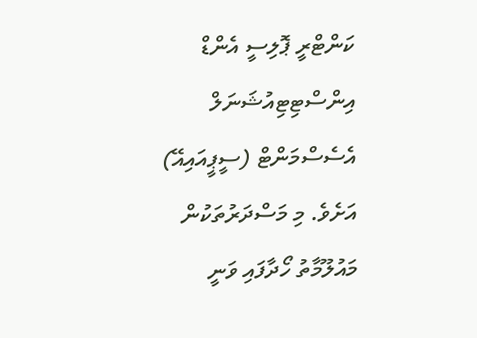ކަންޓްރީ ޕޮލިސީ އެންޑް އިންސްޓިޓިއުޝަނަލް އެސެސްމަންޓް (ސީޕީއައިއޭ) އަށެވެ. މި މަސްދަރުތަކުން މައުލޫމާތު ހޯދާފައި ވަނީ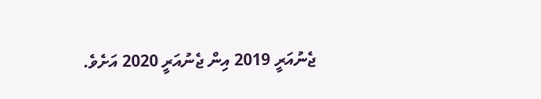ޖެނުއަރީ 2019 އިން ޖެނުއަރީ 2020 އަށެވެ.